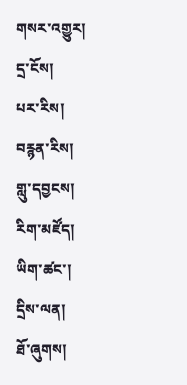གསར་འགྱུར།
དྲ་ངོས།
པར་རིས།
བརྙན་རིས།
གླུ་དབྱངས།
རིག་མཛོད།
ཡིག་ཚང་།
དྲིས་ལན།
ཐོ་ཞུགས།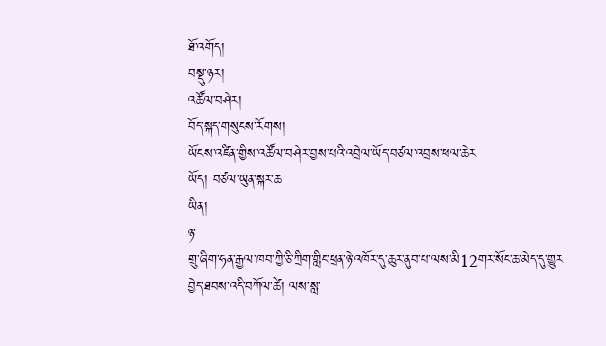ཐོ་འགོད།
བསྡུ་ཉར།
འཚོལ་བཤེར།
བོད་སྐད་གསུངས་རོགས།
ཡོངས་འཛིན་གྱིས་འཚོལ་བཤེར་བྱས་པའི་འབྲེལ་ཡོད་བཙལ་འབྲས་ཕལ་ཆེར
ཡོད། བཙལ་ཡུན་སྐར་ཆ
ཡིན།
ཉ་
གྲུ་ཞིག་ཧན་རྒྱལ་ཁབ་ཀྱི་ཅི་ཀྲིག་གླིང་ཕྲན་ཉེ་འཁོར་དུ་ཆུར་ནུབ་པ་ལས་མི12གར་སོང་ཆ་མེད་དུ་གྱུར
བྱེད་ཐབས་འདི་བཀོལ་ཚེ། ལས་སླ་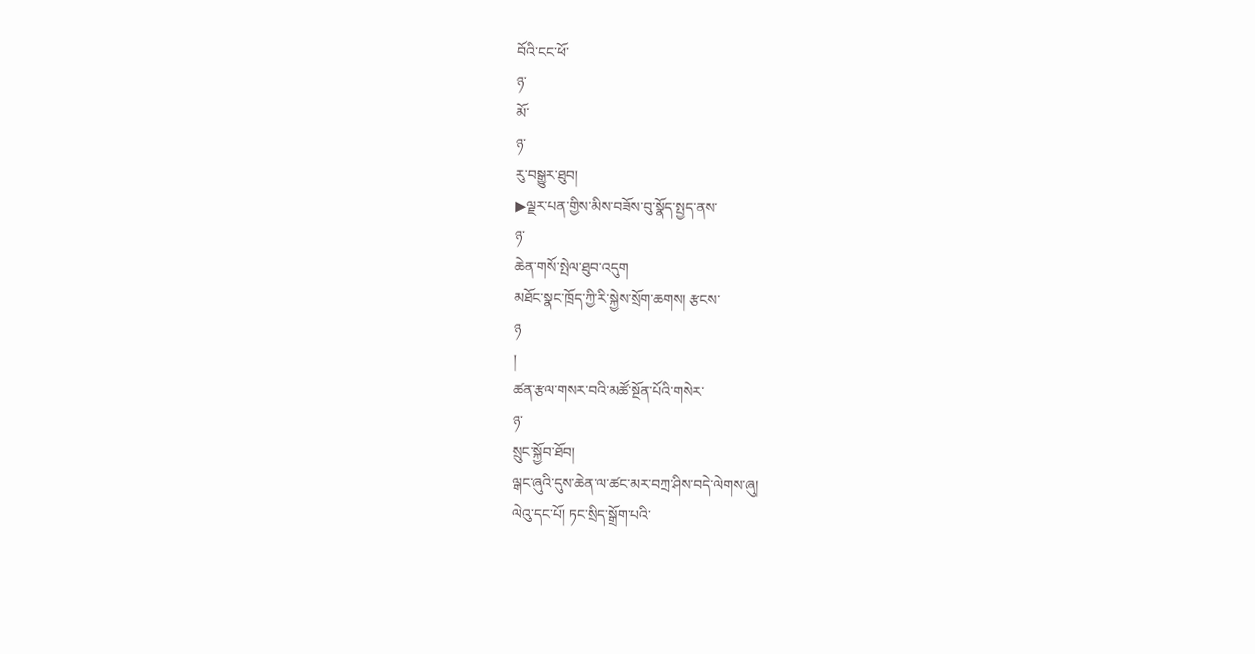བོའི་ངང་ཕོ་
ཉ་
མོ་
ཉ་
རུ་བསྒྱུར་ཐུབ།
▶ལྗར་པན་གྱིས་མིས་བཟོས་བུ་སྣོད་སྤྱད་ནས་
ཉ་
ཆེན་གསོ་སྤེལ་ཐུབ་འདུག
མཐོང་སྣང་ཁྲོད་ཀྱི་རི་སྐྱེས་སྲོག་ཆགས། རྩངས་
ཉ
།
ཚན་རྩལ་གསར་བའི་མཚོ་སྔོན་པོའི་གསེར་
ཉ་
སྲུང་སྐྱོབ་ཐོབ།
ལྒང་ཞུའི་དུས་ཆེན་ལ་ཚང་མར་བཀྲ་ཤིས་བདེ་ལེགས་ཞུ།
ལེའུ་དང་པོ། ཏང་སྲིད་སྒྲོག་པའི་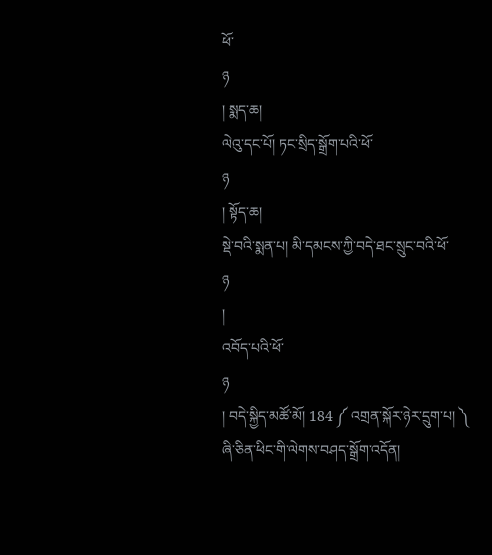ཕོ་
ཉ
། སྨད་ཆ།
ལེའུ་དང་པོ། ཏང་སྲིད་སྒྲོག་པའི་ཕོ་
ཉ
། སྟོད་ཆ།
སྡེ་བའི་སྨན་པ། མི་དམངས་ཀྱི་བདེ་ཐང་སྲུང་བའི་ཕོ་
ཉ
།
འབོད་པའི་ཕོ་
ཉ
། བདེ་སྐྱིད་མཚོ་མོ། 184 ༼ འགྲན་སྐོར་ཉེར་དྲུག་པ། ༽
ཞི་ཅིན་ཕིང་གི་ལེགས་བཤད་སྒྲོག་འདོན།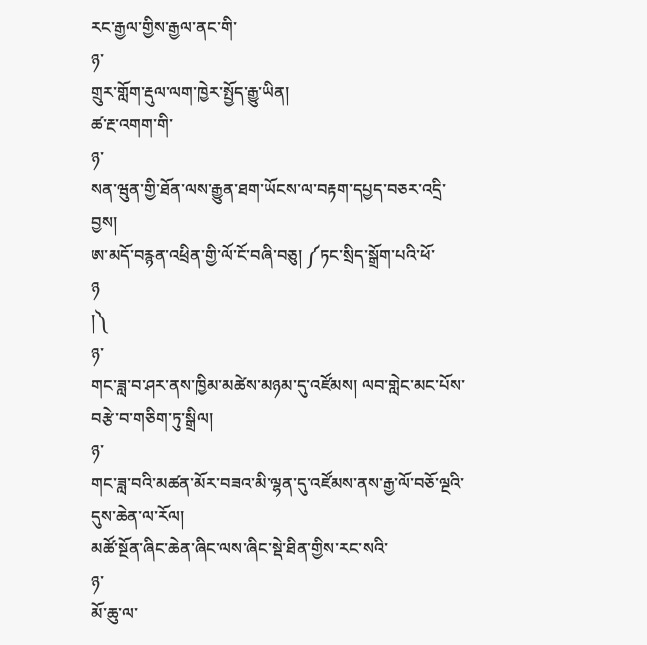རང་རྒྱལ་གྱིས་རྒྱལ་ནང་གི་
ཉ་
གྲུར་གློག་རྡུལ་ལག་ཁྱེར་སྤྱོད་རྒྱུ་ཡིན།
ཚ་རྔ་འགག་གི་
ཉ་
སན་ཝུན་གྱི་ཐོན་ལས་རྒྱུན་ཐག་ཡོངས་ལ་བརྟག་དཔྱད་བཅར་འདྲི་བྱས།
ཨ་མདོ་བརྙན་འཕྲིན་གྱི་ལོ་ངོ་བཞི་བཅུ། ༼ཏང་སྲིད་སྒྲོག་པའི་ཕོ་
ཉ
།༽
ཉ་
གང་ཟླ་བ་ཤར་ནས་ཁྱིམ་མཚེས་མཉམ་དུ་འཛོམས། ལབ་གླེང་མང་པོས་བརྩེ་བ་གཅིག་ཏུ་སྒྲིལ།
ཉ་
གང་ཟླ་བའི་མཚན་མོར་བཟའ་མི་ལྷན་དུ་འཛོམས་ནས་རྒྱ་ལོ་བཅོ་ལྔའི་དུས་ཆེན་ལ་རོལ།
མཚོ་སྔོན་ཞིང་ཆེན་ཞིང་ལས་ཞིང་སྡེ་ཐིན་གྱིས་རང་སའི་
ཉ་
མོ་ཆུ་ལ་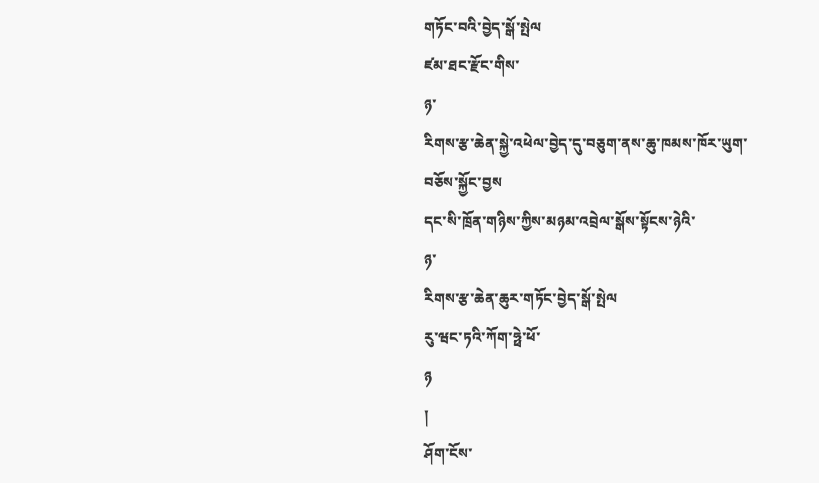གཏོང་བའི་བྱེད་སྒོ་སྤེལ
ཛམ་ཐང་རྫོང་གིས་
ཉ་
རིགས་རྩ་ཆེན་སྐྱེ་འཕེལ་བྱེད་དུ་བཅུག་ནས་ཆུ་ཁམས་ཁོར་ཡུག་བཅོས་སྐྱོང་བྱས
དང་སི་ཁྲོན་གཉིས་ཀྱིས་མཉམ་འབྲེལ་སྒོས་སྟོངས་ཉེའི་
ཉ་
རིགས་རྩ་ཆེན་ཆུར་གཏོང་བྱེད་སྒོ་སྤེལ
རུ་ཝང་ཏའི་ཀོག་ཧྥེ་ཕོ་
ཉ
།
ཤོག་ངོས་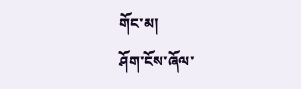གོང་མ།
ཤོག་ངོས་ཞོལ་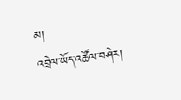མ།
འབྲེལ་ཡོད་འཚོལ་བཤེར།